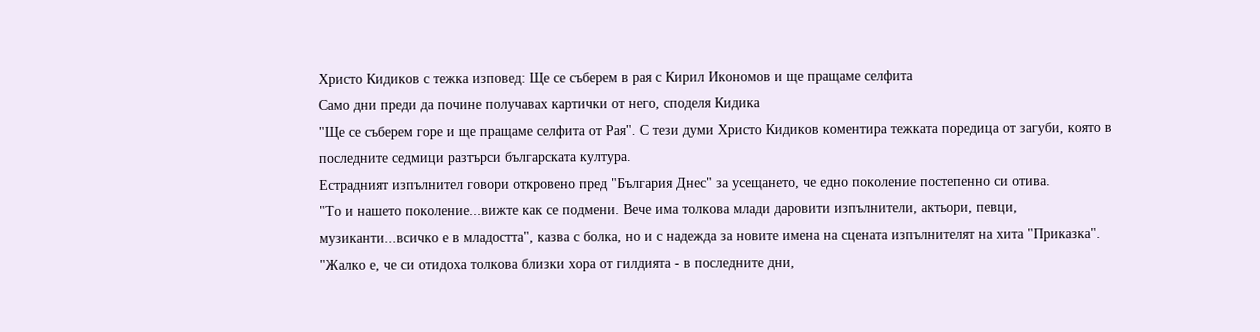Христо Кидиков с тежка изповед: Ще се съберем в рая с Кирил Икономов и ще пращаме селфита
Само дни преди да почине получавах картички от него, споделя Кидика
"Ще се съберем горе и ще пращаме селфита от Рая". С тези думи Христо Кидиков коментира тежката поредица от загуби, която в последните седмици разтърси българската култура.
Естрадният изпълнител говори откровено пред "България Днес" за усещането, че едно поколение постепенно си отива.
"То и нашето поколение...вижте как се подмени. Вече има толкова млади даровити изпълнители, актьори, певци, музиканти...всичко е в младостта", казва с болка, но и с надежда за новите имена на сцената изпълнителят на хита "Приказка".
"Жалко е, че си отидоха толкова близки хора от гилдията - в последните дни,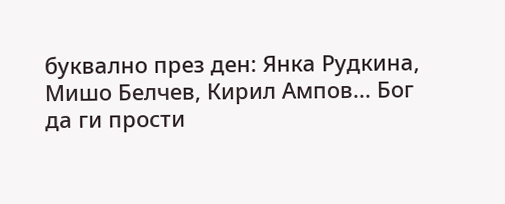буквално през ден: Янка Рудкина, Мишо Белчев, Кирил Ампов... Бог да ги прости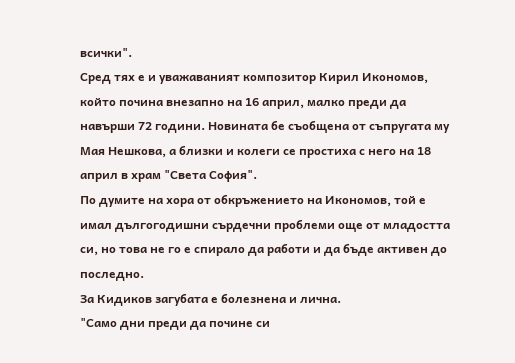всички".
Сред тях е и уважаваният композитор Кирил Икономов, който почина внезапно на 16 април, малко преди да навърши 72 години. Новината бе съобщена от съпругата му Мая Нешкова, а близки и колеги се простиха с него на 18 април в храм "Света София".
По думите на хора от обкръжението на Икономов, той е имал дългогодишни сърдечни проблеми още от младостта си, но това не го е спирало да работи и да бъде активен до последно.
За Кидиков загубата е болезнена и лична.
"Само дни преди да почине си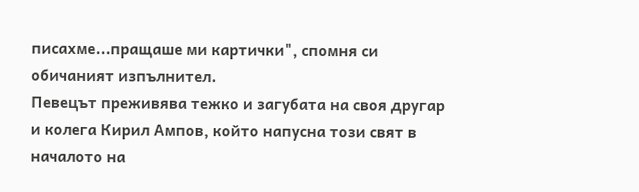писахме...пращаше ми картички", спомня си обичаният изпълнител.
Певецът преживява тежко и загубата на своя другар и колега Кирил Ампов, който напусна този свят в началото на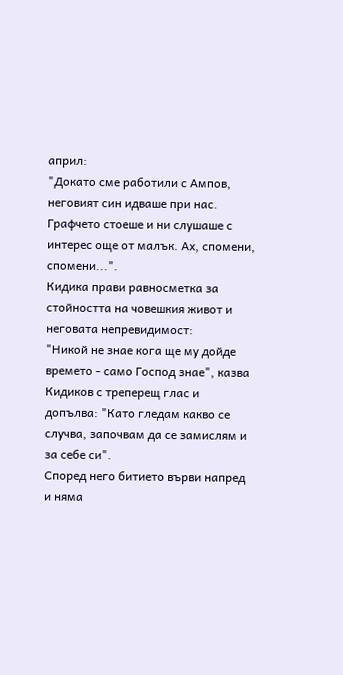април:
"Докато сме работили с Ампов, неговият син идваше при нас. Графчето стоеше и ни слушаше с интерес още от малък. Ах, спомени, спомени...".
Кидика прави равносметка за стойността на човешкия живот и неговата непревидимост:
"Никой не знае кога ще му дойде времето - само Господ знае", казва Кидиков с треперещ глас и допълва: "Като гледам какво се случва, започвам да се замислям и за себе си".
Според него битието върви напред и няма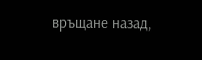връщане назад,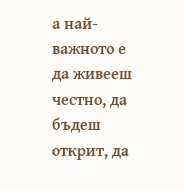а най-важното е да живееш честно, да бъдеш открит, да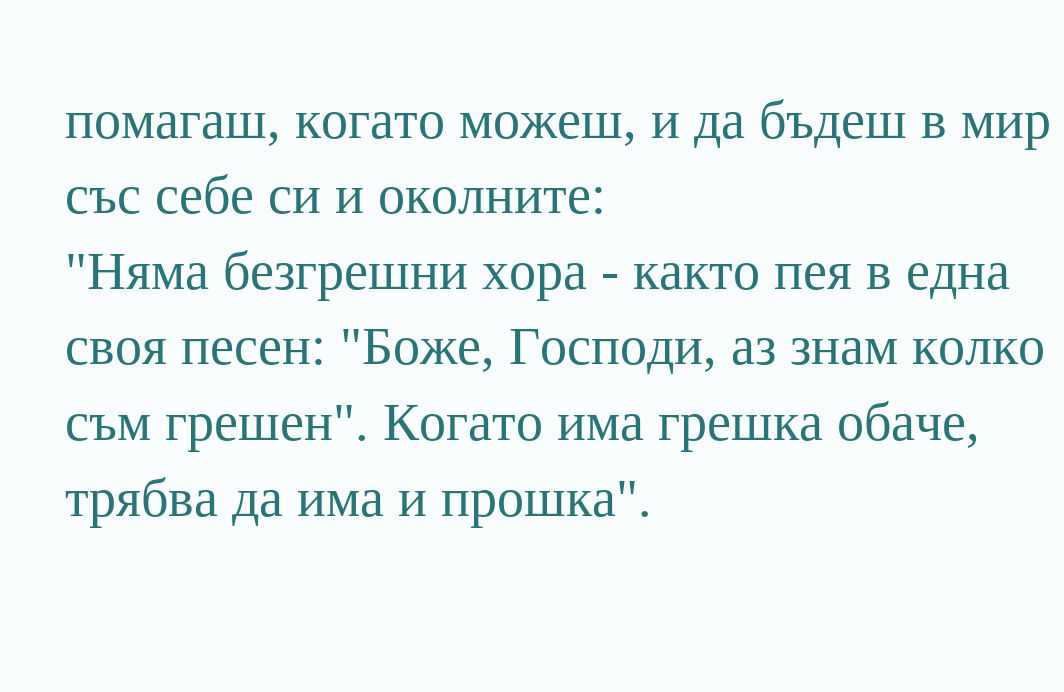помагаш, когато можеш, и да бъдеш в мир със себе си и околните:
"Няма безгрешни хора - както пея в една своя песен: "Боже, Господи, аз знам колко съм грешен". Когато има грешка обаче, трябва да има и прошка".